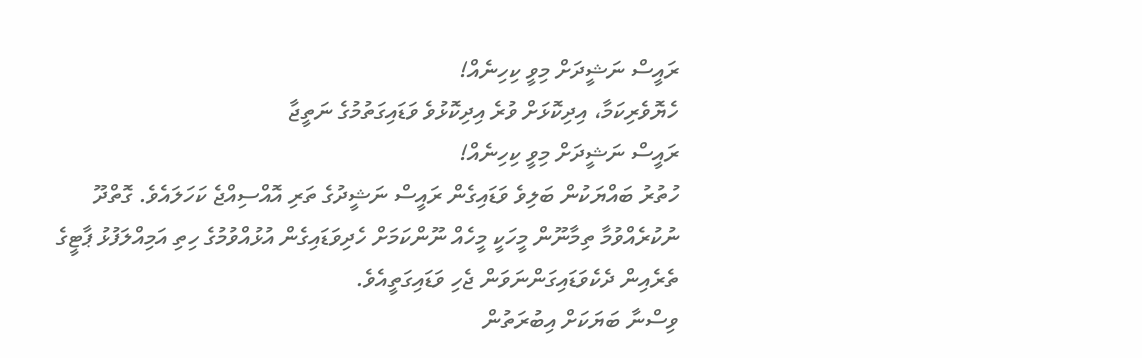ރައީސް ނަޝީދަށް މިވީ ކިހިނެއް!
ހެޔޮވެރިކަމާ، އިދިކޮޅަށް ވުރެ އިދިކޮޅުވެ ވަޑައިގަތުމުގެ ނަތީޖާ
ރައީސް ނަޝީދަށް މިވީ ކިހިނެއް!
ހުތުރު ބައްޔަކުން ބަލިވެ ވަޑައިގެން ރައީސް ނަޝީދުގެ ތަރި އޮއްސިއްޖެ ކަހަލައެވެ. ގޮތްދޫ ނުކުރެއްވުމާ ތިމާނޫން މީހަކީ މީހެއް ނޫންކަމަށް ހެދިވަޑައިގެން އުޅުއްވުމުގެ ހިތި އަމިއްލަފުޅު ޕާޓީގެ ތެރެއިން ދެކެވަޑައިގަންނަވަން ޖެހި ވަޑައިގަތީއެވެ.
ވިސްނާ ބަޔަކަށް އިބުރަތުން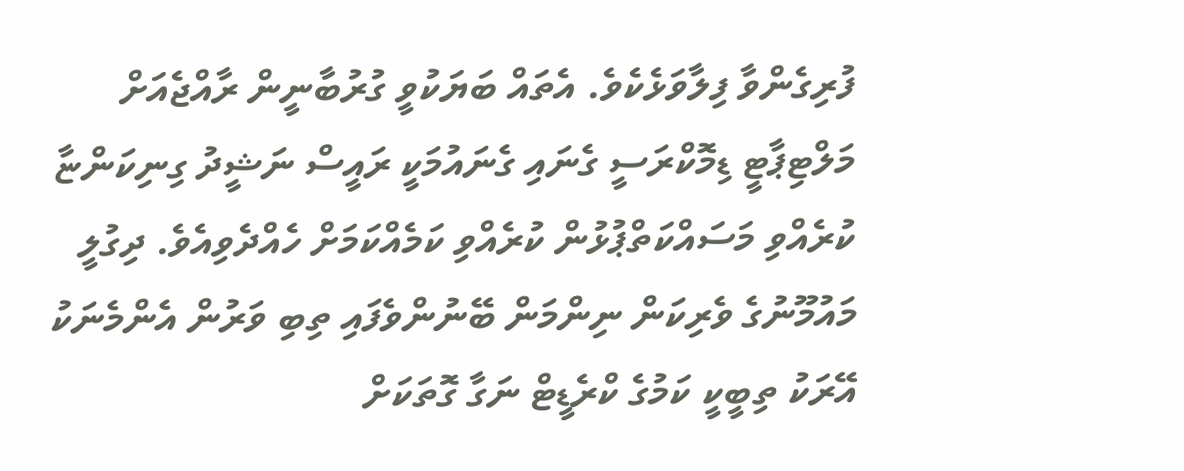ފުރިގެންވާ ފިލާވަޅެކެވެ. އެތައް ބަޔަކުވީ ގުރުބާނީން ރާއްޖެއަށް މަލްޓިޕާޓީ ޑިމޮކްރަސީ ގެނައި ގެނައުމަކީ ރައީސް ނަޝީދު ގިނިކަންޏާ ކުރެއްވި މަސައްކަތްޕުޅުން ކުރެއްވި ކަމެއްކަމަށް ހެއްދެވިއެވެ. ދިގުލީ މައުމޫނުގެ ވެރިކަން ނިންމަން ބޭނުންވެފައި ތިބި ވަރުން އެންމެނަކު އޭރަކު ތިބީކީ ކަމުގެ ކްރެޑީޓް ނަގާ ގޮތަކަށް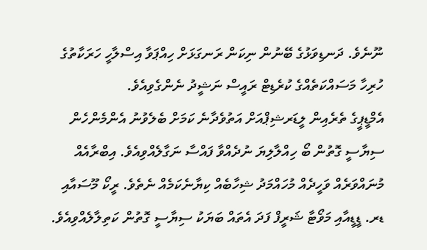ނޫނެވެ. ދަނޑިވަޅުގެ ބޭނުން ނިކަން ރަނގަޅަށް ހިއްޕަވާ އިސްލާހީ ހަރަކާތުގެ ހުރިހާ މަސައްކަތެއްގެ ކުރެޑިޓް ރައީސް ނަޝީދު ނެންގެވިއެވެ.
އެމްޑީޕީގެ ތެރެއިން ލީޑަރޝިޕްއަށް އަތުވެދާނެ ކަމަށް ބެލެވުނު އެންމެންހެން ސިޔާސީ ގޮތުން ބޯ ހިއްލާލިޔަ ނުދެއްވާ ފައްސާ ނަގާލެއްވިއެވެ. އިބްރާއެއް މުނައްވަރެއް ވަހީދެއް މުހައްމަދު ޝިހާބެއް ކިޔާނެކަމެއް ނެތެވެ. ރީކޯ މޫސައާއި ޑރ. ޑީޑީއާއި މަވޯޓާ ޝަރީފް ފަދަ އެތައް ބަޔަކު ސިޔާސީ ގޮތުން ކަތިލާލެއްވިއެވެ.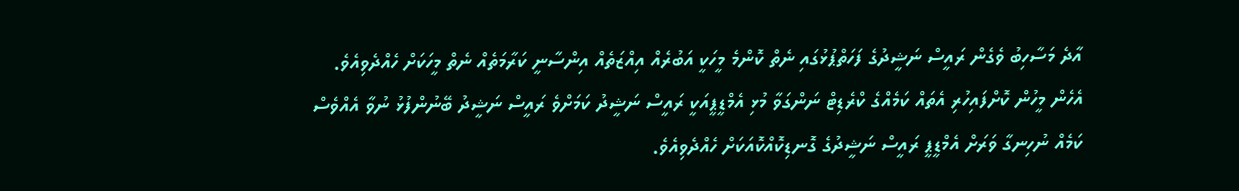އާދެ މަސާހިބު ވެގެން ރައީސް ނަޝީދުގެ ފަހަތްޕުޅުގައި ނެތް ކޮންމެ މީހަކީ އަބުރެއް އިއްޒަތެއް އިންސާނީ ކަރާމަތެއް ނެތް މީހަކަށް ހެއްދެވިއެވެ. އެހެން މީހުން ކޮށްފައިހުރި އެތައް ކަމެއްގެ ކްރެޑިޓް ނަންގަވާ މުޅި އެމްޑީޕީއަކީ ރައީސް ނަޝީދު ކަމަށްވެ ރައީސް ނަޝީދު ބޭނުންފުޅު ނުވާ އެއްވެސް ކަމެއް ނުހިނގާ ވަރަށް އެމްޑީޕީ ރައީސް ނަޝީދުގެ ގޮނޑިކޮއްކޮއަކަށް ހެއްދެވިއެވެ.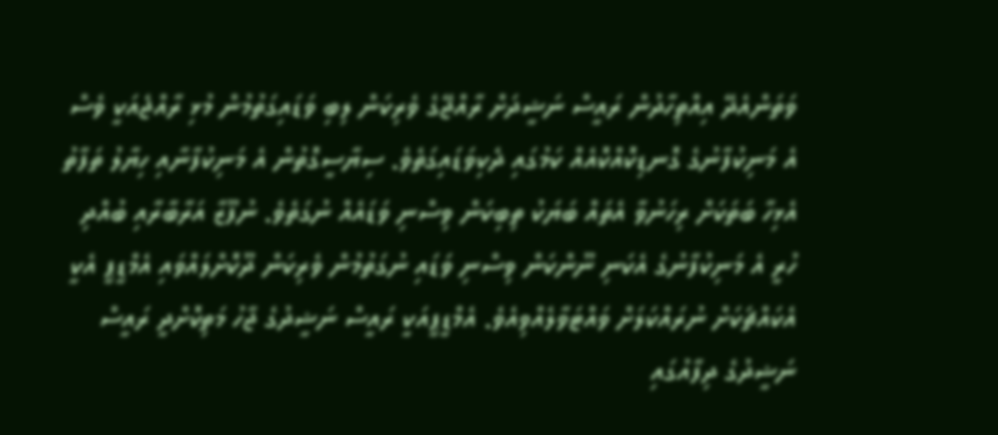ވަތަންއެދޭ އިއްތިހާދުން ރައީސް ނަޝީދަށް ރާއްޖޭގެ ވެރިކަން ލިބި ވަޑައިގަތުމުން މުޅި ރާއްޖެއަކީ ވެސް އެ މަނިކުފާނުގެ ގޮނޑިކޮއްކޮއެއް ކަމުގައި ދެކިވަޑައިގަތެވެ. ސިޔާސީގޮތުން އެ މަނިކުފާނާއި ހިޔާލު ތަފާތު އެޅިހާ ބަތަކަށް ރިހަނުވާ އެތައް ބަޔަކު ތިބިކަން ވިސްނި ވަޑައެއް ނުގަތެވެ. ނުފޫޒާ އަރާބާރާއި ބުއްދި ހުރީ އެ މަނިކުފާނުގެ އެކަނި ނޫންކަން ވިސްނި ވަޑައި ނުގަތުމުން ވެރިކަން ދޫކޮށްލައްވައި އެމްޑީޕީ އެކީ އެކައްޗަކަށް ނުރައްކަލަށް ވައްޓަވާލެއްވިއެވެ. އެމްޑީޕީއަކީ ރައީސް ނަޝީދުގެ ޖާހު މަތިކޮށްދީ ރައީސް ނަޝީދުގެ ދިފާއުގައި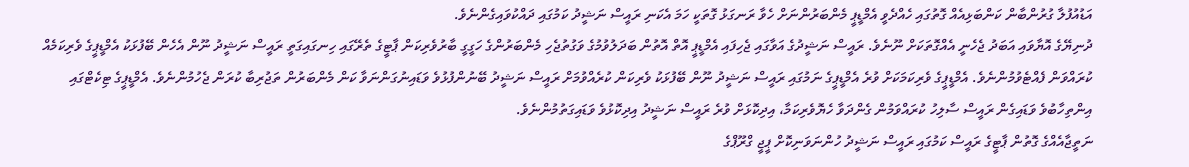އަޑުއުފުލާ ގުރުންބާން ކަންބަޅިއެއް ގޮތުގައި ހެއްދެވީ އެމްޑީޕީ މެންބަރުންނަށް ހެވާ ރަނގަޅު ގޮތަކީ ހަމަ އެކަނި ރައީސް ނަޝީދު ކަމުގައި ދައްކުވައިގެންނެވެ.
ދުނިޔޭގެ އޮޔާވައި އަބަދު ޖެހެނީ އެއްގޮތަކަށް ނޫނެވެ. ރައީސް ނަޝީދުގެ އަވާގައި ޖެހިފައި އެމްޑީޕީ އޮތް އޮތުން ބަދަލުވުމުގެ ވަގުތުޖެހި މެންބަރުންގެ ހަގީގީ ބާރުވެރިކަން ޕާޓީގެ ތެރޭގައި ހިނގައިގަތީ ރައީސް ނަޝީދު ނޫން އެހެން ބޭފުޅަކު އެމްޑީޕީގެ ވެރިކަމެއް ކުރައްވަން ފެއްޓެވުމުންނެވެ. އެމްޑީޕީގެ ވެރިކަމަކަށް ވުރެ އެމްޑީޕީގެ ނަމުގައި ރައީސް ނަޝީދު ނޫން ބޭފުޅަކު ވެރިކަން ކުރެއްވުމަށް ރައީސް ނަޝީދު ބޭނުންފުޅުވެ ވަޑައިނުގަންނަވާ ކަން މެންބަރުން ތަޖުރިބާ ކުރަން ޖެހުމުންނެވެ. އެމްޑީޕީގެ ޓިކެޓްގައި އިންތިހާބުވެ ވަޑައިގެން ރައީސް ސާލިހު ކުރައްވަމުން ގެންދަވާ ހެޔޮވެރިކަމާ، އިދިކޮޅަށް ވުރެ ރައީސް ނަޝީދު އިދިކޮޅުވެ ވަޑައިގަތުމުންނެވެ.
ނަތީޖާއެއްގެ ގޮތުން ޕާޓީގެ ރައީސް ކަމުގައި ރައީސް ނަޝީދު ހުންނަވަނިކޮށް ޕީޖީ ގްރޫޕްގެ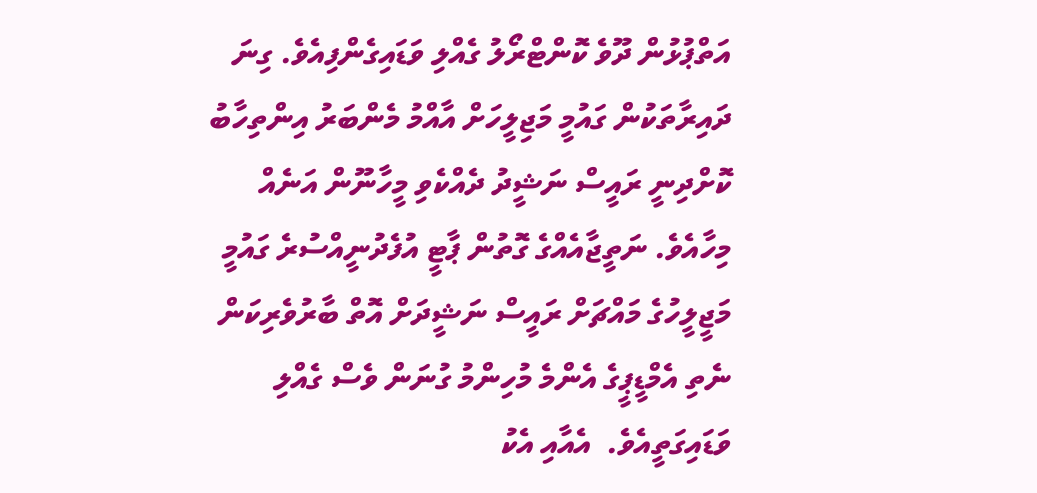އަތްޕުޅުން ދޫވެ ކޮންޓްރޯލު ގެއްލި ވަޑައިގެންފިއެވެ. ގިނަ ދައިރާތަކުން ގައުމީ މަޖިލީހަށް އާއްމު މެންބަރު އިންތިހާބު ކޮށްދިނީ ރައީސް ނަޝީދު ދެއްކެވި މީހާނޫން އަނެއް މިހާއެވެ. ނަތީޖާއެއްގެ ގޮތުން ޕާޓީ އުފެދުނީއްސުރެ ގައުމީ މަޖީލީހުގެ މައްޗަށް ރައީސް ނަޝީދަށް އޮތް ބާރުވެރިކަން ނެތި އެމްޑީޕީގެ އެންމެ މުހިންމު ގުނަން ވެސް ގެއްލި ވަޑައިގަތީއެވެ.  އެއާއި އެކު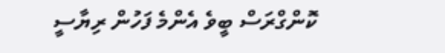ކޮންގްރަސް ބީވެ އެންމެ ފަހުން ރިޔާސީ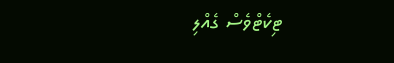ޓިކެޓްވެސް ގެއްލި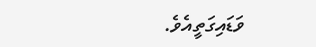ވަޑައިގަތީއެވެ.